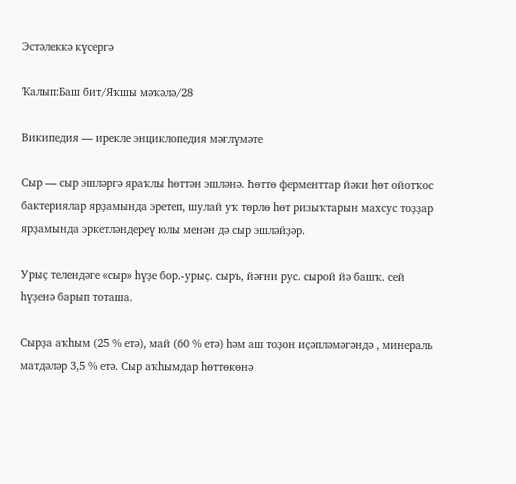Эстәлеккә күсергә

Ҡалып:Баш бит/Яҡшы мәҡәлә/28

Википедия — ирекле энциклопедия мәғлүмәте

Сыр — сыр эшләргә яраҡлы һөттән эшләнә. Һөттө ферменттар йәки һөт ойотҡос бактериялар ярҙамында эретеп, шулай уҡ төрлө һөт ризыҡтарын махсус тоҙҙар ярҙамында эркетләндереү юлы менән дә сыр эшләйҙәр.

Урыҫ телендәге «сыр» һүҙе бор.-урыҫ. сыръ, йәғни рус. сырой йә башҡ. сей һүҙенә барып тоташа.

Сырҙа аҡһым (25 % етә), май (60 % етә) һәм аш тоҙон иҫәпләмәгәндә , минераль матдәләр 3,5 % етә. Сыр аҡһымдар һөттөкөнә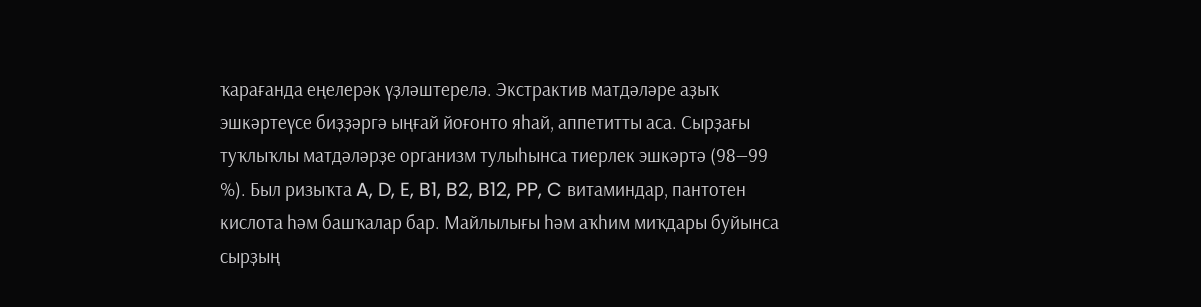ҡарағанда еңелерәк үҙләштерелә. Экстрактив матдәләре аҙыҡ эшкәртеүсе биҙҙәргә ыңғай йоғонто яһай, аппетитты аса. Сырҙағы туҡлыҡлы матдәләрҙе организм тулыһынса тиерлек эшкәртә (98—99 %). Был ризыҡта A, D, E, B1, B2, B12, PP, C витаминдар, пантотен кислота һәм башҡалар бар. Майлылығы һәм аҡһим миҡдары буйынса сырҙың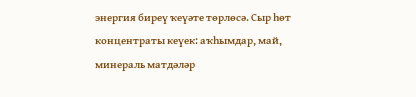энергия биреү ҡеүәте төрлөсә. Сыр һөт концентраты кеүек: аҡһымдар, май, минераль матдәләр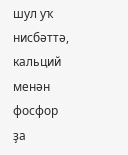шул уҡ нисбәттә, кальций менән фосфор ҙа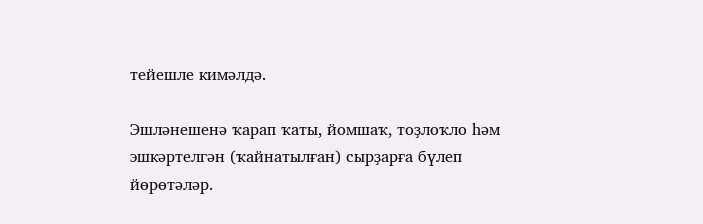тейешле кимәлдә.

Эшләнешенә ҡарап ҡаты, йомшаҡ, тоҙлоҡло һәм эшкәртелгән (ҡайнатылған) сырҙарға бүлеп йөрөтәләр.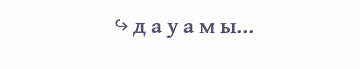↪ д а у а м ы…